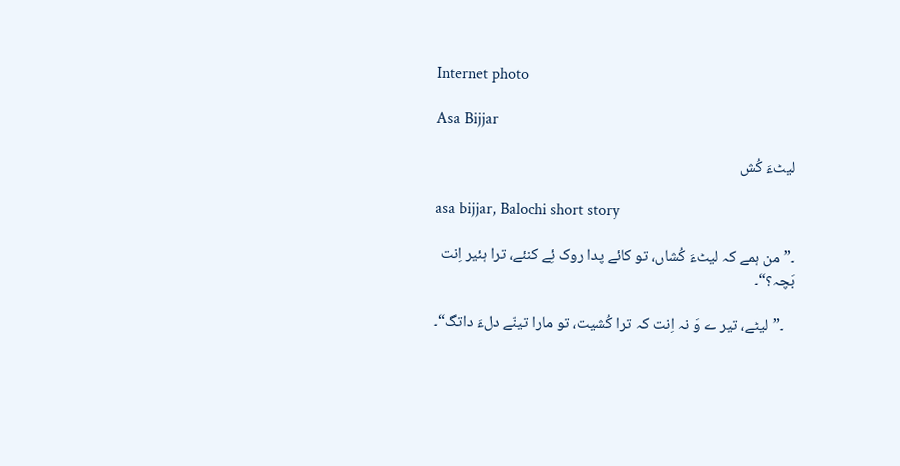Internet photo

Asa Bijjar

لیٹءَ کُش

asa bijjar, Balochi short story

۔”من ہمے کہ لیٹءَ کُشاں، تو کائے پدا روک ئِے کنئے، ترا ہئیر اِنت بَچہ؟“۔

   ۔”لیٹے، تیر ے وَ نہ اِنت کہ ترا کُشیت، تو مارا تینّے دلءَ داتگ“۔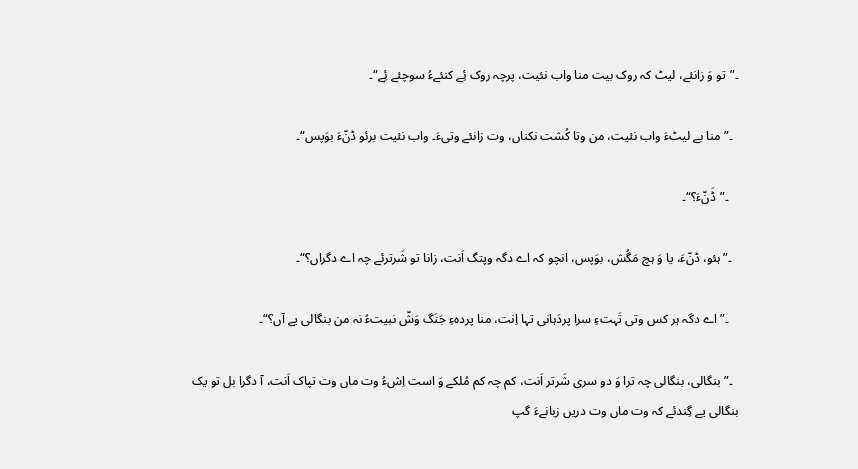۔”تو وَ زانئے، لیٹ کہ روک بیت منا واب نئیت، پرچہ روک ئِے کنئےءُ سوچئے ئِے“۔

  ۔”منا بے لیٹءَ واب نئیت، من وتا کُشت نکناں، وت زانئے وتیءَ۔ واب نئیت برئو ڈنّءَ بوَپس“۔

   ۔”ڈَنّءَ؟“۔

  ۔”ہئو، ڈنّءَ، یا وَ ہچ مَگُش، بوَپس، انچو کہ اے دگہ وپتگ اَنت، زانا تو شَرترئے چہ اے دگراں؟“۔

   ۔”اے دگہ ہر کس وتی تَہتءِ سرا پردَہانی تہا اِنت، منا پردهءِ جَنَگ وَشّ نبیتءُ نہ من بنگالی یے آں؟“۔

  ۔”بنگالی، بنگالی چہ ترا وَ دو سری شَرتر اَنت، کم چہ کم مُلکے وَ است اِشءُ وت ماں وت تپاک اَنت، آ دگرا بل تو یک بنگالی یے گِندئے کہ وت ماں وت دریں زبانےءَ گپ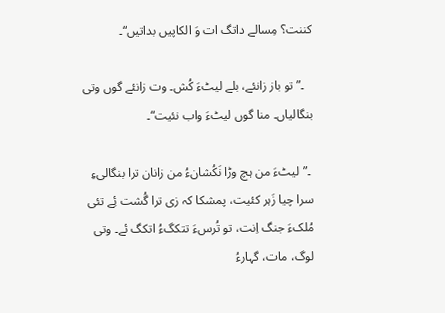کننت؟ مِسالے داتگ ات وَ الکاپیں بداتیں“۔

   ۔”تو باز زانئے، بلے لیٹءَ کُش۔ وت زانئے گوں وتی بنگالیاں۔ منا گوں لیٹءَ واب نئیت“۔

 ۔”لیٹءَ من ہچ وڑا نَکُشانءُ من زانان ترا بنگالیءِ سرا چیا زَہر کئیت، پمشکا کہ زی ترا گُشت ئِے تئی مُلکءَ جنگ اِنت، تو تُرسءَ تتکگءُ اتکگ ئے۔ وتی لوگ، مات، گہارءُ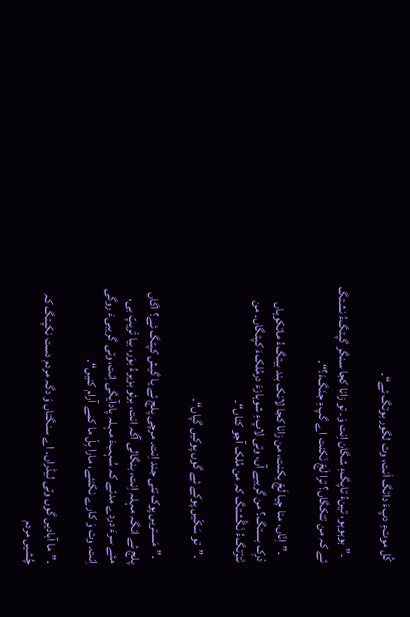کُل موتءِ دپءَ داتگ اَنت، وت لگور بوتگ ئے“۔

  ۔”ہوہوہو، تینءُ تاپگءِ شگان اِنت وَ۔ تو زانا کجا سنگر گپتگءُ نشتگ ئے کہ من تتکگاں؟ ترا لَجّ نَکنت اے گپءِ جنَگءَ؟“۔

   ۔”اِنّاں، منا چیا لَجّ بکنت، من زانا کجا لانک بند بیتگءُ ماتکوہاں دْرِک بستگ؟ من گریبے آں، وتی لاپءِ شوہازءَ درمُلکءَ کپتگاں۔ من نَترّتگءُ نَگُشتگ کہ من مُلک آجو کناں“۔

  ۔”تو سَکّیں پوکے ئے گوں پوکیں گپاں“۔

  ۔”مَستریں پوک تئی جند اِنت۔ مرچی پلج ئے یا گیش کپتگ ئے؟ اگاں پلج ئے انگہ مہلہ اِنت، بنگالی آگہ انت، برئو بزیرءُ بوَر، بیا تْریپّ بی، مئے سرءَ دردے مدئے کہ سُہبءَ مہلہ پادآیگی اِنت، وتی گریبیءَ روگی اِنت۔ وت وَ کارے نکنئے، مارا بِلّ ما کمے آرام کنیں“۔

۔”ما آبادیں گوں وتی لیڈراں۔ اے سنگتاں وَ دگہ مردم دست نکپتگ کہ چُشیں مردم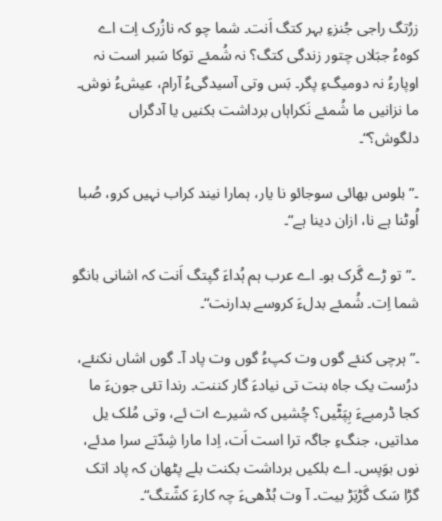زرُتگ راجی جُنزءِ بہر کتگ اَنت۔ شما چو کہ نازُرک اِت اے کوهءُ جبَلاں چتور زندگی کتگ؟ نہ شُمئے توکا سَبر است نہ اوپارءُ نہ دومیگءِ پگر۔ بَس وتی آسیدگیءُ آرام، عیشءُ نوش۔ ما نزانیں ما شُمئے نَکراہاں برداشت بکنیں یا آدگراں دلگوش؟“۔

۔”بلوس بهائی سوجائو نا یار، ہمارا نیند کراب نہیں کرو، صُبا اُوٹنا ہے نا، ازان دینا ہے“۔

 ۔”تو ڑے گَرک بو۔ اے عرب ہم ہُداءَ گپتگ اَنت کہ اشانی بانگو شما اِت۔ شُمئے بدلءَ کروسے بدارنت“۔

۔”ہرچی کنئے گوں وت کپءُ گوں وت پاد آ۔ گوں اشاں نکنئے، درُست یک جاه بنت تی نیادءَ گار کننت۔ رندا تئی جونءَ ما کجا ڈرمبےءَ بِپَٹّیں؟ چُشیں کہ شیرے ات ئے، وتی مُلک یل مداتیں، جنگءِ جاگہ ترا است اَت، اِدا مارا شِدّتے سرا مدئے، نوں بوَپس۔ اے بلکیں برداشت بکنت بلے پٹھان کہ پاد اتک گڑا سَک گَڑبَڑ بیت۔ آ وت بُڈھیءَ چہ کارءَ کشّتگ“۔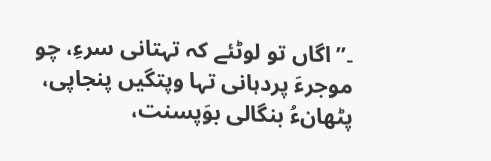۔”اگاں تو لوٹئے کہ تہتانی سرءِ، چو موجرءَ پردہانی تہا وپتگیں پنجاپی، پٹھانءُ بنگالی بوَپسنت،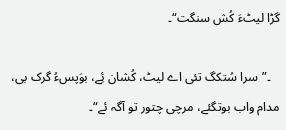گڑا لیٹءَ کُش سنگت“۔

   ۔”سرا سُتکگ تئی اے لیٹ، کُشان ئِے، بوَپسءُ گرک بی، مدام واب بوتگئے، مرچی چتور تو آگہ ئے“۔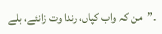۔”من کہ واب کپاں، رندا وت زانئے، بلے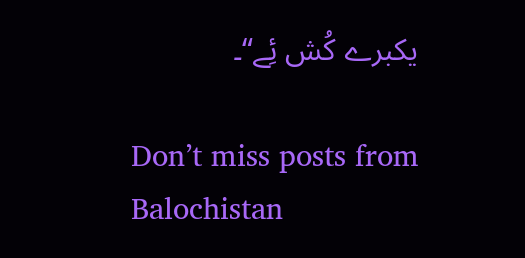یکبرے کُش ئِے“۔

Don’t miss posts from Balochistan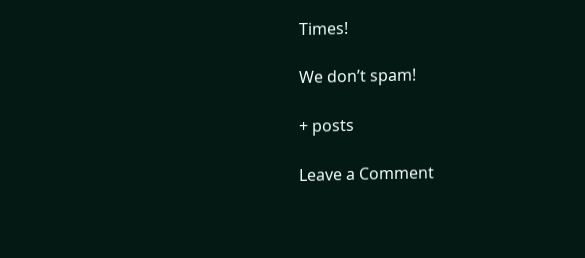Times!

We don’t spam!

+ posts

Leave a Comment